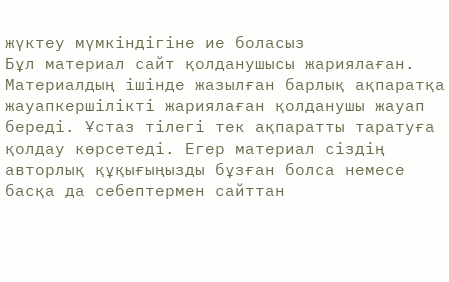жүктеу мүмкіндігіне ие боласыз
Бұл материал сайт қолданушысы жариялаған. Материалдың ішінде жазылған барлық ақпаратқа жауапкершілікті жариялаған қолданушы жауап береді. Ұстаз тілегі тек ақпаратты таратуға қолдау көрсетеді. Егер материал сіздің авторлық құқығыңызды бұзған болса немесе басқа да себептермен сайттан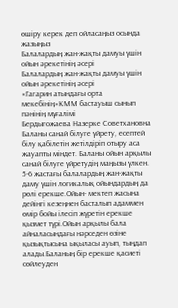өшіру керек деп ойласаңыз осында жазыңыз
Балалардың жан-жақты дамуы үшін ойын әрекетінің әсері
Балалардың жан-жақты дамуы үшін ойын әрекетінің әсері
«Гагарин атындағы орта мекебінің»КММ бастауыш сынып пәнінің мұғалімі
Бердыгожаева Назерке Советхановна
Баланы санай білуге үйрету, есептей білу қабілетін жетілдіріп отыру аса жауапты міндет. Баланы ойын арқылы санай білуге үйретудің маңызы үлкен. 5-6 жастағы балалардың жан-жақты даму үшін логикалық ойындардың да рөлі ерекше.Ойын- мектеп жасына дейінгі кезеңнен басталып адаммен өмір бойы ілесіп жүретін ерекше қызмет түрі.Ойын арқылы бала айналасындағы нәрседен өзіне қызықтысына ықыласы ауып, тыңдап алады.Баланың бір ерекше қасиеті сөйлеуден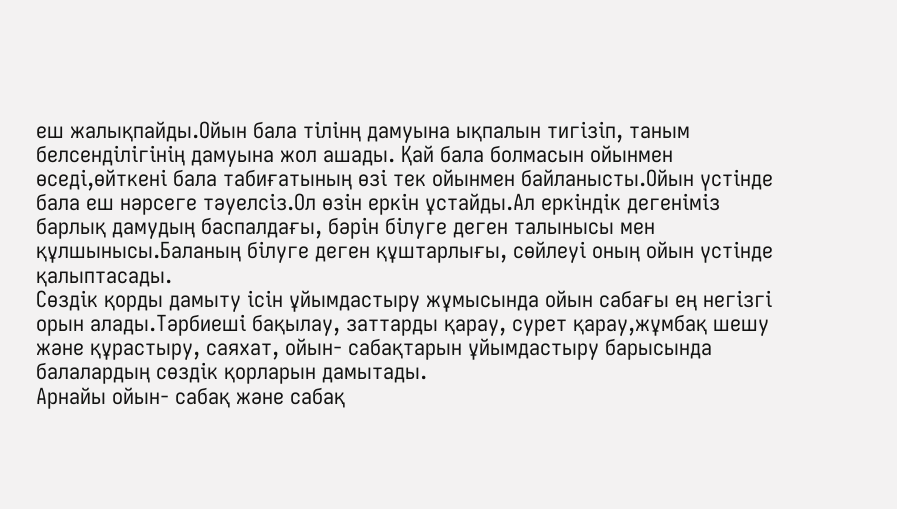еш жалықпайды.Ойын бала тілінң дамуына ықпалын тигізіп, таным белсенділігінің дамуына жол ашады. Қай бала болмасын ойынмен өседі,өйткені бала табиғатының өзі тек ойынмен байланысты.Ойын үстінде бала еш нәрсеге тәуелсіз.Ол өзін еркін ұстайды.Ал еркіндік дегеніміз барлық дамудың баспалдағы, бәрін білуге деген талынысы мен құлшынысы.Баланың білуге деген құштарлығы, сөйлеуі оның ойын үстінде қалыптасады.
Сөздік қорды дамыту ісін ұйымдастыру жұмысында ойын сабағы ең негізгі орын алады.Тәрбиеші бақылау, заттарды қарау, сурет қарау,жұмбақ шешу және құрастыру, саяхат, ойын- сабақтарын ұйымдастыру барысында балалардың сөздік қорларын дамытады.
Арнайы ойын- сабақ және сабақ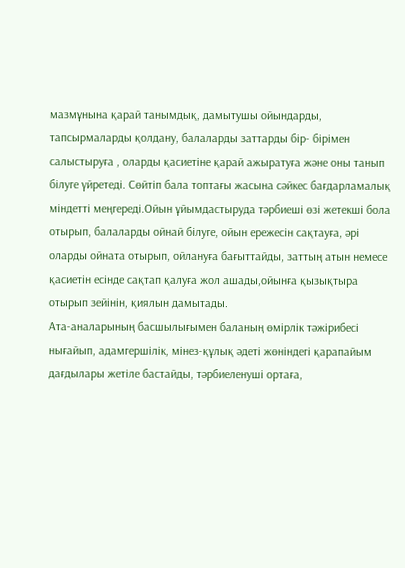мазмұнына қарай танымдық, дамытушы ойындарды, тапсырмаларды қолдану, балаларды заттарды бір- бірімен салыстыруға , оларды қасиетіне қарай ажыратуға және оны танып білуге үйретеді. Сөйтіп бала топтағы жасына сәйкес бағдарламалық міндетті меңгереді.Ойын ұйымдастыруда тәрбиеші өзі жетекші бола отырып, балаларды ойнай білуге, ойын ережесін сақтауға, әрі оларды ойната отырып, ойлануға бағыттайды, заттың атын немесе қасиетін есінде сақтап қалуға жол ашады,ойынға қызықтыра отырып зейінін, қиялын дамытады.
Ата-аналарының басшылығымен баланың өмірлік тәжірибесі нығайып, адамгершілік, мінез-құлық әдеті жөніндегі қарапайым дағдылары жетіле бастайды, тәрбиеленуші ортаға,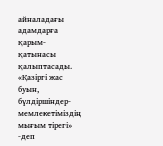айналадағы адамдарға қарым-қатынасы қалыптасады. «Қазіргі жас буын, бүлдіршіндер-мемлекетіміздің мығым тірегі» -деп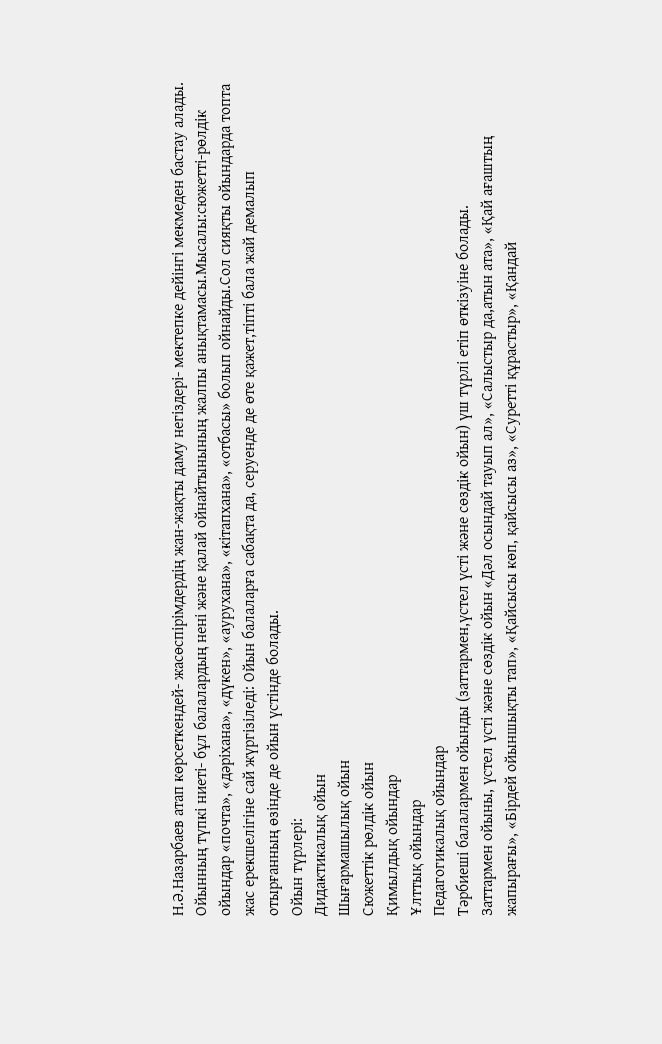Н.Ә.Назарбаев атап көрсеткендей- жасөспірімдердің жан-жақты даму негіздері- мектепке дейінгі мекмеден бастау алады.
Ойынның түпкі ниеті- бұл балалардың нені және қалай ойнайтынының жалпы анықтамасы.Мысалы:сюжетті-рөлдік ойындар «почта», «дәріхана», «дүкен», «аурухана», «кітапхана», «отбасы» болып ойнайды.Сол сияқты ойындарда топта жас ерекшелігіне сай жүргізіледі: Ойын балаларға сабақта да, серуенде де өте қажет,тіпті бала жай демалып отырғанның өзінде де ойын үстінде болады.
Ойын түрлері:
Дидактикалық ойын
Шығармашылық ойын
Сюжеттік рөлдік ойын
Қимылдық ойындар
Ұлттық ойындар
Педагогикалық ойындар
Тәрбиеші балалармен ойынды (заттармен,үстел үсті және сөздік ойын) үш түрлі етіп өткізуіне болады.
Заттармен ойыны, үстел үсті және сөздік ойын «Дәл осындай тауып ал», «Салыстыр да,атын ата», «Қай ағаштың жапырағы», «Бірдей ойыншықты тап», «Қайсысы көп, қайсысы аз», «Суретті құрастыр», «Қандай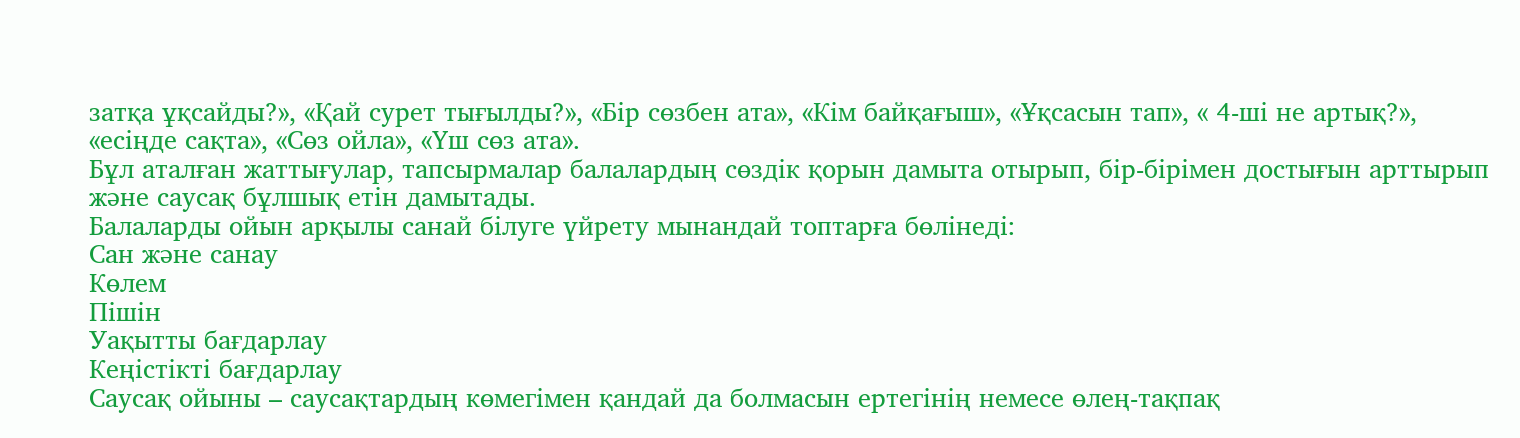затқа ұқсайды?», «Қай сурет тығылды?», «Бір сөзбен ата», «Кім байқағыш», «Ұқсасын тап», « 4-ші не артық?», «есіңде сақта», «Сөз ойла», «Үш сөз ата».
Бұл аталған жаттығулар, тапсырмалар балалардың сөздік қорын дамыта отырып, бір-бірімен достығын арттырып және саусақ бұлшық етін дамытады.
Балаларды ойын арқылы санай білуге үйрету мынандай топтарға бөлінеді:
Сан және санау
Көлем
Пішін
Уақытты бағдарлау
Кеңістікті бағдарлау
Саусақ ойыны – саусақтардың көмегімен қандай да болмасын ертегінің немесе өлең-тақпақ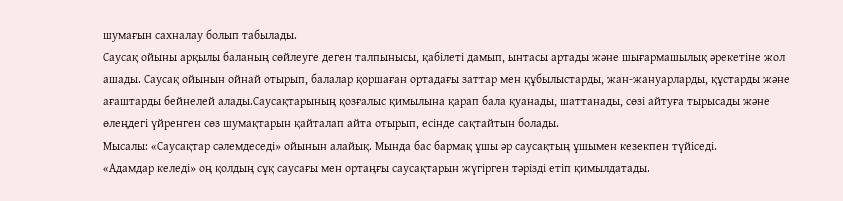шумағын сахналау болып табылады.
Саусақ ойыны арқылы баланың сөйлеуге деген талпынысы, қабілеті дамып, ынтасы артады және шығармашылық әрекетіне жол ашады. Саусақ ойынын ойнай отырып, балалар қоршаған ортадағы заттар мен құбылыстарды, жан-жануарларды, құстарды және ағаштарды бейнелей алады.Саусақтарының қозғалыс қимылына қарап бала қуанады, шаттанады, сөзі айтуға тырысады және өлеңдегі үйренген сөз шумақтарын қайталап айта отырып, есінде сақтайтын болады.
Мысалы: «Саусақтар сәлемдеседі» ойынын алайық. Мында бас бармақ ұшы әр саусақтың ұшымен кезекпен түйіседі.
«Адамдар келеді» оң қолдың сұқ саусағы мен ортаңғы саусақтарын жүгірген тәрізді етіп қимылдатады.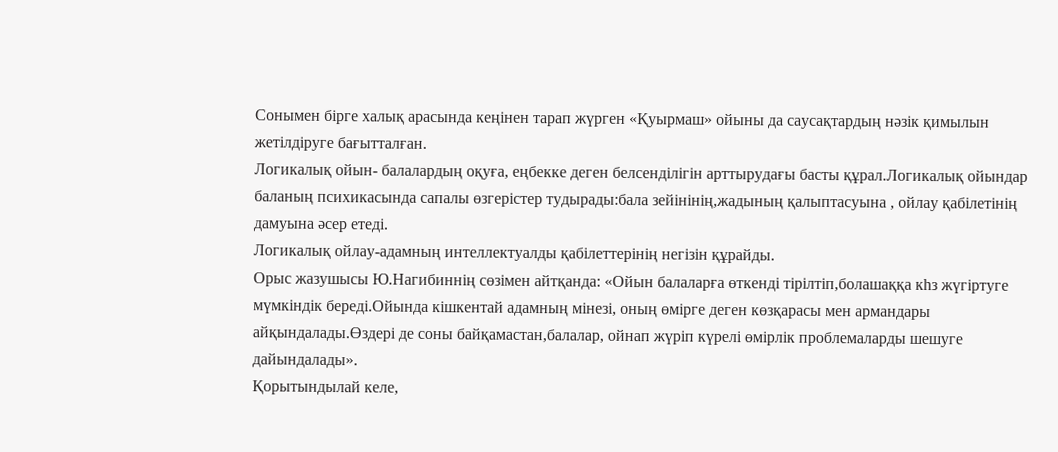Сонымен бірге халық арасында кеңінен тарап жүрген «Қуырмаш» ойыны да саусақтардың нәзік қимылын жетілдіруге бағытталған.
Логикалық ойын- балалардың оқуға, еңбекке деген белсенділігін арттырудағы басты құрал.Логикалық ойындар баланың психикасында сапалы өзгерістер тудырады:бала зейінінің,жадының қалыптасуына , ойлау қабілетінің дамуына әсер етеді.
Логикалық ойлау-адамның интеллектуалды қабілеттерінің негізін құрайды.
Орыс жазушысы Ю.Нагибиннің сөзімен айтқанда: «Ойын балаларға өткенді тірілтіп,болашаққа кһз жүгіртуге мүмкіндік береді.Ойында кішкентай адамның мінезі, оның өмірге деген көзқарасы мен армандары айқындалады.Өздері де соны байқамастан,балалар, ойнап жүріп күрелі өмірлік проблемаларды шешуге дайындалады».
Қорытындылай келе,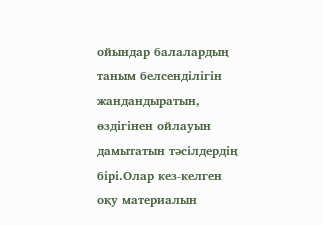ойындар балалардың таным белсенділігін жандандыратын, өздігінен ойлауын дамытатын тәсілдердің бірі.Олар кез-келген оқу материалын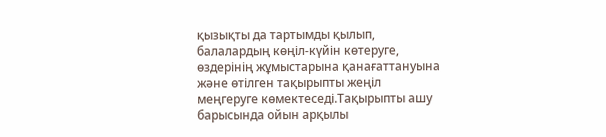қызықты да тартымды қылып, балалардың көңіл-күйін көтеруге, өздерінің жұмыстарына қанағаттануына және өтілген тақырыпты жеңіл меңгеруге көмектеседі.Тақырыпты ашу барысында ойын арқылы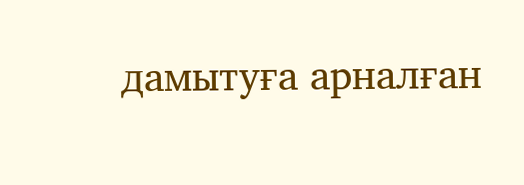дамытуға арналған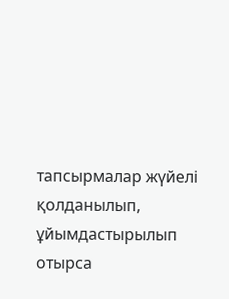тапсырмалар жүйелі қолданылып, ұйымдастырылып отырса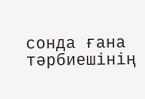сонда ғана тәрбиешінің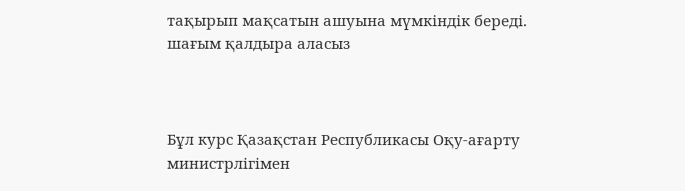тақырып мақсатын ашуына мүмкіндік береді.
шағым қалдыра аласыз



Бұл курс Қазақстан Республикасы Оқу-ағарту министрлігімен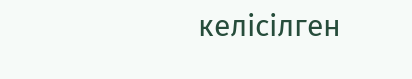келісілген